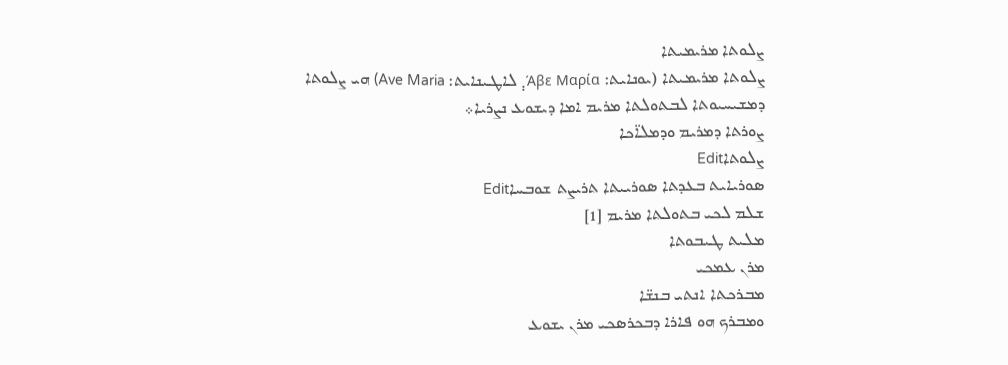ܨܠܘܬܐ ܡܪܝܡܝܬܐ
ܨܠܘܬܐ ܡܪܝܡܝܬܐ (ܝܘܢܐܝܬ: Άβε Μαρία܄ ܠܐܛܝܢܐܝܬ: Ave Maria) ܗܝ ܨܠܘܬܐ ܕܡܫܝܚܝܘܬܐ ܠܒܬܘܠܬܐ ܡܪܝܡ ܐܡܐ ܕܝܫܘܥ ܢܨܪܝܐ܀
ܨܘܪܬܐ ܕܡܪܝܡ ܘܕܡܠܐ̈ܟܐ
ܨܠܘܬܐEdit
ܣܘܪܝܐܝܬ ܒܥܕܬܐ ܣܘܪܝܝܬܐ ܬܪܝܨܬ ܫܘܒܚܐEdit
ܫܠܡ ܠܟܝ ܒܬܘܠܬܐ ܡܪܝܡ [1]
ܡܠܝܬ ܛܝܒܘܬܐ
ܡܪܢ ܥܡܟܝ
ܡܒܪܟܬܐ ܐܢܬܝ ܒܢܫ̈ܐ
ܘܡܒܪܟ ܗܘ ܦܐܪܐ ܕܒܟܪܣܟܝ ܡܪܢ ܝܫܘܥ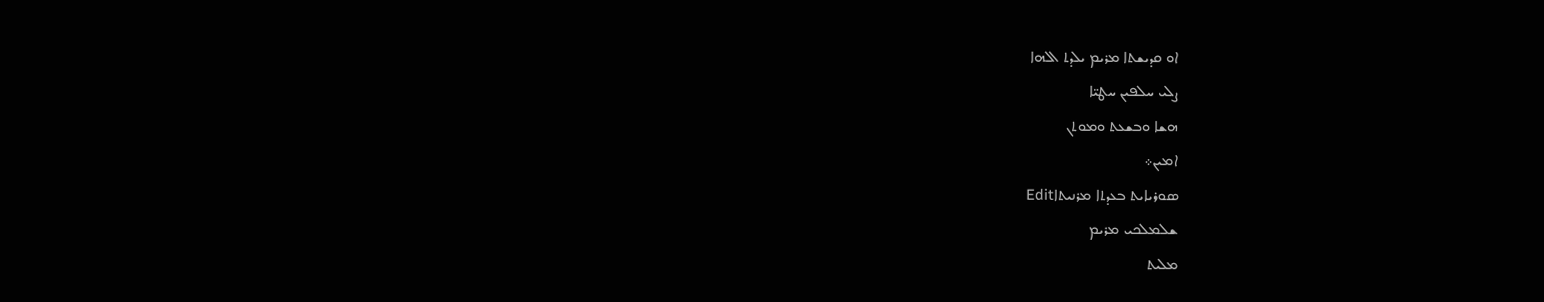ܐܘ ܩܕܝܫܬܐ ܡܪܝܡ ܝܠܕܬ ܐܠܗܐ
ܨܠܝ ܚܠܦܝܢ ܚܛܝ̈ܐ
ܗܫܐ ܘܒܫܥܬ ܘܡܘܬܢ
ܐܡܝܢ܀
ܣܘܪܝܐܝܬ ܒܥܕܬܐ ܡܪܢܝܬܐEdit
ܫܠܡܠܟܝ ܡܪܝܡ
ܡܠܝܬ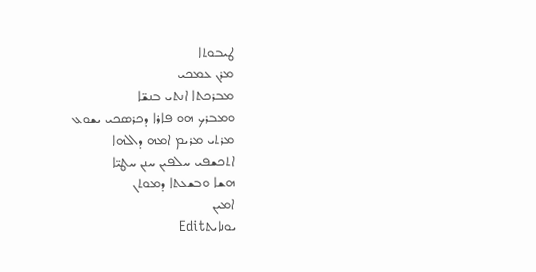ܛܝܒܘܬܐ
ܡܪܢ ܥܡܟܝ
ܡܒܪܟܬܐ ܐܢܬܝ ܒܢܫ̈ܐ
ܘܡܒܪܟ ܗܘ ܦܐܪܐ ܕܟܪܣܟܝ ܝܫܘܥ
ܡܪܬܝ ܡܪܝܡ ܐܡܗ ܕܐܠܗܐ
ܐܬܟܫܦܝ ܚܠܦܝܢ ܚܢܢ ܚܛܝ̈ܐ
ܗܫܐ ܘܒܫܥܬܐ ܕܡܘܬܢ
ܐܡܝܢ
ܝܘܢܐܝܬEdit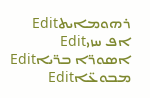ܪܗܘܡܐܝܬEdit
ܐܦ ܚܙܝEdit
ܐܣܘܪ̈ܐ ܒܪ̈ܝܐEdit
ܡܒܘܥ̈ܐEdit